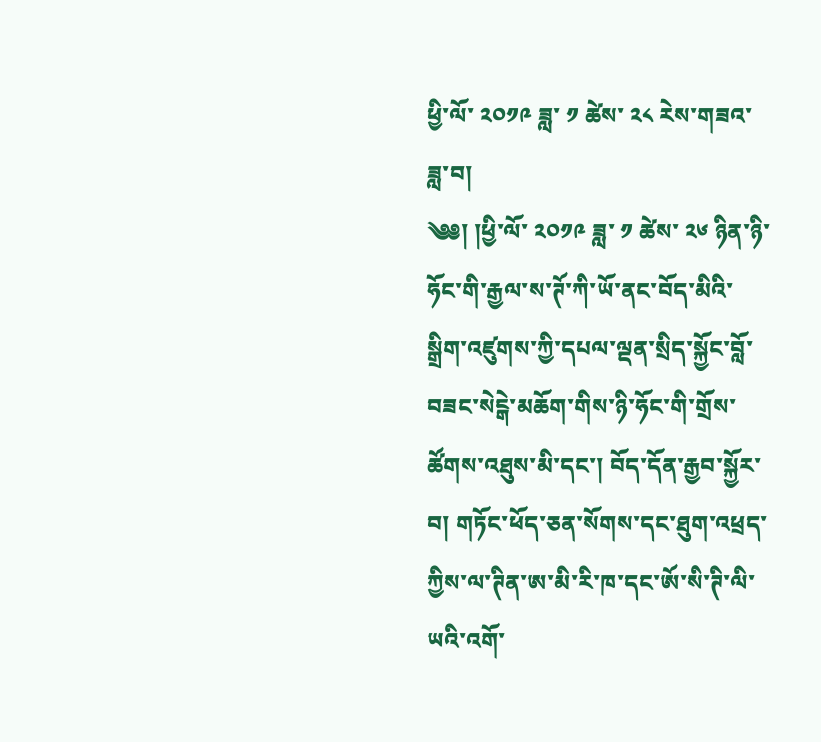ཕྱི་ལོ་ ༢༠༡༩ ཟླ་ ༡ ཚེས་ ༢༨ རེས་གཟའ་ཟླ་བ།
༄༅། །ཕྱི་ལོ་ ༢༠༡༩ ཟླ་ ༡ ཚེས་ ༢༦ ཉིན་ཉི་ཧོང་གི་རྒྱལ་ས་ཊོ་ཀི་ཡོ་ནང་བོད་མིའི་སྒྲིག་འཛུགས་ཀྱི་དཔལ་ལྡན་སྲིད་སྐྱོང་བློ་བཟང་སེངྒེ་མཆོག་གིས་ཉི་ཧོང་གི་གྲོས་ཚོགས་འཐུས་མི་དང་། བོད་དོན་རྒྱབ་སྐྱོར་བ། གཏོང་ཕོད་ཅན་སོགས་དང་ཐུག་འཕྲད་ཀྱིས་ལ་ཊིན་ཨ་མི་རི་ཁ་དང་ཨོ་སི་ཊི་ལི་ཡའི་འགོ་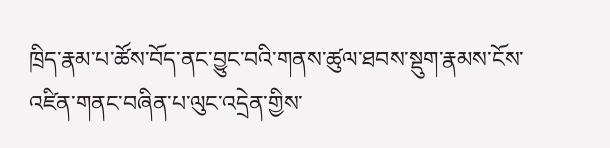ཁྲིད་རྣམ་པ་ཚོས་བོད་ནང་བྱུང་བའི་གནས་ཚུལ་ཐབས་སྡུག་རྣམས་ངོས་འཛིན་གནང་བཞིན་པ་ལུང་འདྲེན་གྱིས་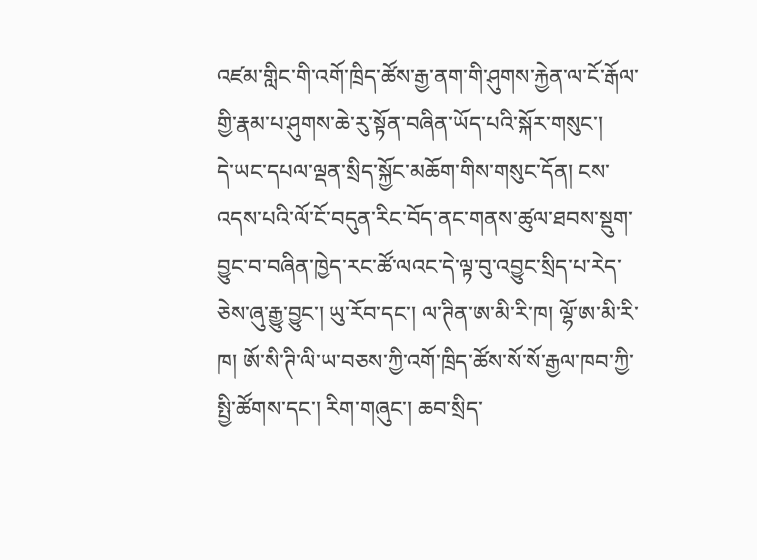འཛམ་གླིང་གི་འགོ་ཁྲིད་ཚོས་རྒྱ་ནག་གི་ཤུགས་རྐྱེན་ལ་ངོ་རྒོལ་གྱི་རྣམ་པ་ཤུགས་ཆེ་རུ་སྟོན་བཞིན་ཡོད་པའི་སྐོར་གསུང་།
དེ་ཡང་དཔལ་ལྡན་སྲིད་སྐྱོང་མཆོག་གིས་གསུང་དོན། ངས་འདས་པའི་ལོ་ངོ་བདུན་རིང་བོད་ནང་གནས་ཚུལ་ཐབས་སྡུག་བྱུང་བ་བཞིན་ཁྱེད་རང་ཚོ་ལའང་དེ་ལྟ་བུ་འབྱུང་སྲིད་པ་རེད་ཅེས་ཞུ་རྒྱུ་བྱུང་། ཡུ་རོབ་དང་། ལ་ཊིན་ཨ་མི་རི་ཁ། ལྷོ་ཨ་མི་རི་ཁ། ཨོ་སི་ཊི་ལི་ཡ་བཅས་ཀྱི་འགོ་ཁྲིད་ཚོས་སོ་སོ་རྒྱལ་ཁབ་ཀྱི་སྤྱི་ཚོགས་དང་། རིག་གཞུང་། ཆབ་སྲིད་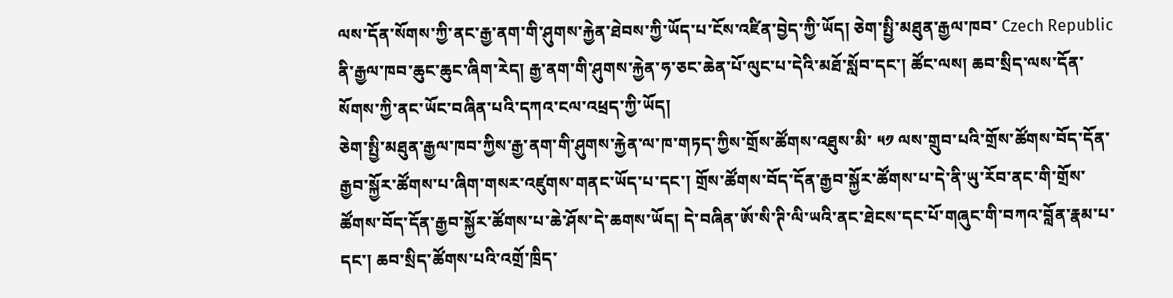ལས་དོན་སོགས་ཀྱི་ནང་རྒྱ་ནག་གི་ཤུགས་རྐྱེན་ཐེབས་ཀྱི་ཡོད་པ་ངོས་འཛིན་བྱེད་ཀྱི་ཡོད། ཅེག་སྤྱི་མཐུན་རྒྱལ་ཁབ་ Czech Republic ནི་རྒྱལ་ཁབ་ཆུང་ཆུང་ཞིག་རེད། རྒྱ་ནག་གི་ཤུགས་རྐྱེན་ཧ་ཅང་ཆེན་པོ་ལུང་པ་དེའི་མཐོ་སློབ་དང་། ཚོང་ལས། ཆབ་སྲིད་ལས་དོན་སོགས་ཀྱི་ནང་ཡོང་བཞིན་པའི་དཀའ་ངལ་འཕྲད་ཀྱི་ཡོད།
ཅེག་སྤྱི་མཐུན་རྒྱལ་ཁབ་ཀྱིས་རྒྱ་ནག་གི་ཤུགས་རྐྱེན་ལ་ཁ་གཏད་ཀྱིས་གྲོས་ཚོགས་འཐུས་མི་ ༥༡ ལས་གྲུབ་པའི་གྲོས་ཚོགས་བོད་དོན་རྒྱབ་སྐྱོར་ཚོགས་པ་ཞིག་གསར་འཛུགས་གནང་ཡོད་པ་དང་། གྲོས་ཚོགས་བོད་དོན་རྒྱབ་སྐྱོར་ཚོགས་པ་དེ་ནི་ཡུ་རོབ་ནང་གི་གྲོས་ཚོགས་བོད་དོན་རྒྱབ་སྐྱོར་ཚོགས་པ་ཆེ་ཤོས་དེ་ཆགས་ཡོད། དེ་བཞིན་ཨོ་སི་ཊི་ལི་ཡའི་ནང་ཐེངས་དང་པོ་གཞུང་གི་བཀའ་བློན་རྣམ་པ་དང་། ཆབ་སྲིད་ཚོགས་པའི་འགྲོ་ཁྲིད་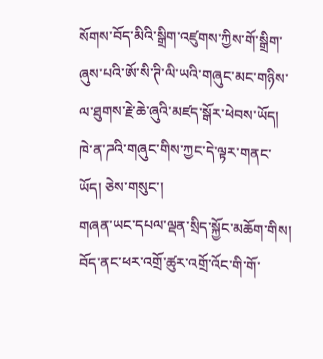སོགས་བོད་མིའི་སྒྲིག་འཛུགས་ཀྱིས་གོ་སྒྲིག་ཞུས་པའི་ཨོ་སི་ཊི་ལི་ཡའི་གཞུང་མང་གཉིས་ལ་ཐུགས་རྗེ་ཆེ་ཞུའི་མཛད་སྒོར་ཕེབས་ཡོད། ཁེ་ན་ཌའི་གཞུང་གིས་ཀྱང་དེ་ལྟར་གནང་ཡོད། ཅེས་གསུང་།
གཞན་ཡང་དཔལ་ལྡན་སྲིད་སྐྱོང་མཆོག་གིས། བོད་ནང་ཕར་འགྲོ་ཚུར་འགྲོ་འོང་གི་གོ་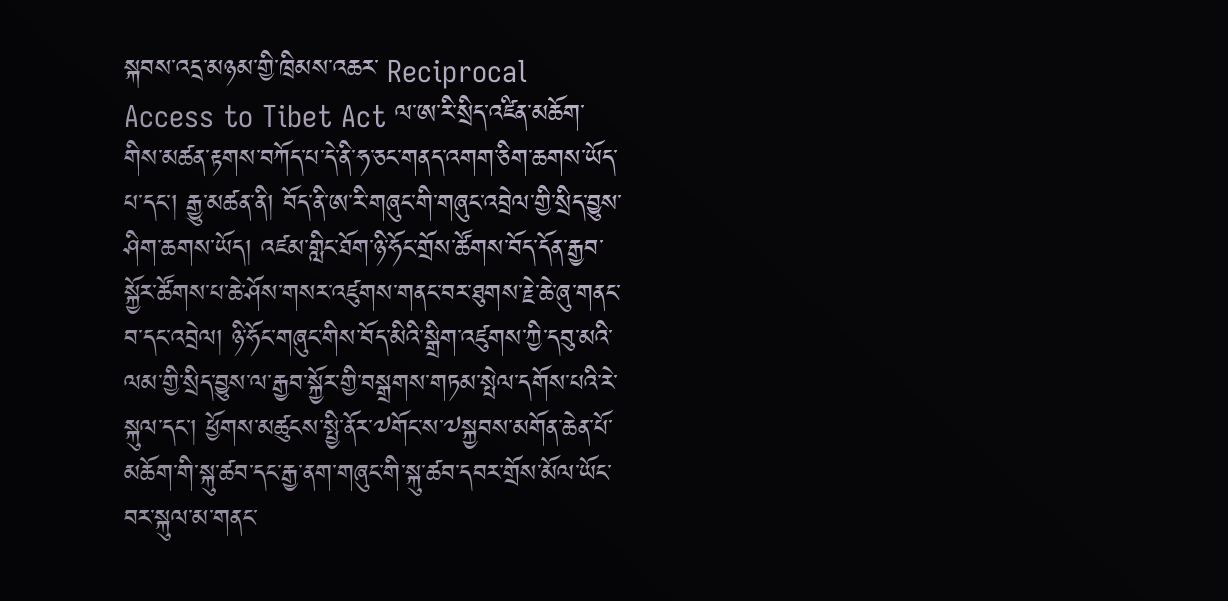སྐབས་འདྲ་མཉམ་གྱི་ཁྲིམས་འཆར་ Reciprocal Access to Tibet Act ལ་ཨ་རི་སྲིད་འཛིན་མཆོག་གིས་མཚན་རྟགས་བཀོད་པ་དེ་ནི་ཧ་ཅང་གནད་འགག་ཅིག་ཆགས་ཡོད་པ་དང་། རྒྱུ་མཚན་ནི། བོད་ནི་ཨ་རི་གཞུང་གི་གཞུང་འབྲེལ་གྱི་སྲིད་བྱུས་ཤིག་ཆགས་ཡོད། འཛམ་གླིང་ཐོག་ཉི་ཧོང་གྲོས་ཚོགས་བོད་དོན་རྒྱབ་སྐྱོར་ཚོགས་པ་ཆེ་ཤོས་གསར་འཛུགས་གནང་བར་ཐུགས་རྗེ་ཆེ་ཞུ་གནང་བ་དང་འབྲེལ། ཉི་ཧོང་གཞུང་གིས་བོད་མིའི་སྒྲིག་འཛུགས་ཀྱི་དབུ་མའི་ལམ་གྱི་སྲིད་བྱུས་ལ་རྒྱབ་སྐྱོར་གྱི་བསྒྲགས་གཏམ་སྤེལ་དགོས་པའི་རེ་སྐུལ་དང་། ཕྱོགས་མཚུངས་སྤྱི་ནོར་༧གོང་ས་༧སྐྱབས་མགོན་ཆེན་པོ་མཆོག་གི་སྐུ་ཚབ་དང་རྒྱ་ནག་གཞུང་གི་སྐུ་ཚབ་དབར་གྲོས་མོལ་ཡོང་བར་སྐུལ་མ་གནང་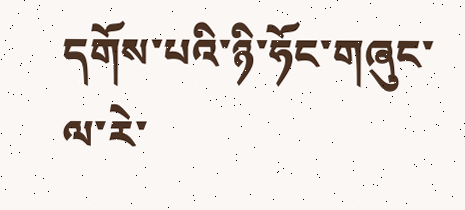དགོས་པའི་ཉི་ཧོང་གཞུང་ལ་རེ་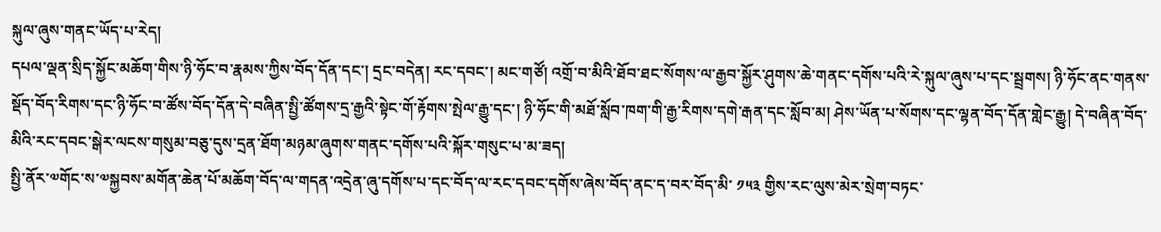སྐུལ་ཞུས་གནང་ཡོད་པ་རེད།
དཔལ་ལྡན་སྲིད་སྐྱོང་མཆོག་གིས་ཉི་ཧོང་བ་རྣམས་ཀྱིས་བོད་དོན་དང་། དྲང་བདེན། རང་དབང་། མང་གཙོ། འགྲོ་བ་མིའི་ཐོབ་ཐང་སོགས་ལ་རྒྱབ་སྐྱོར་ཤུགས་ཆེ་གནང་དགོས་པའི་རེ་སྐུལ་ཞུས་པ་དང་སྦྲགས། ཉི་ཧོང་ནང་གནས་སྡོད་བོད་རིགས་དང་ཉི་ཧོང་བ་ཚོས་བོད་དོན་དེ་བཞིན་སྤྱི་ཚོགས་དྲ་རྒྱའི་སྟེང་གོ་རྟོགས་སྤེལ་རྒྱུ་དང་། ཉི་ཧོང་གི་མཐོ་སློབ་ཁག་གི་རྒྱ་རིགས་དགེ་རྒན་དང་སློབ་མ། ཤེས་ཡོན་པ་སོགས་དང་ལྷན་བོད་དོན་གླེང་རྒྱུ། དེ་བཞིན་བོད་མིའི་རང་དབང་སྒེར་ལངས་གསུམ་བཅུ་དུས་དྲན་ཐོག་མཉམ་ཞུགས་གནང་དགོས་པའི་སྐོར་གསུང་པ་མ་ཟད།
སྤྱི་ནོར་༧གོང་ས་༧སྐྱབས་མགོན་ཆེན་པོ་མཆོག་བོད་ལ་གདན་འདྲེན་ཞུ་དགོས་པ་དང་བོད་ལ་རང་དབང་དགོས་ཞེས་བོད་ནང་ད་བར་བོད་མི་ ༡༥༣ གྱིས་རང་ལུས་མེར་སྲེག་བཏང་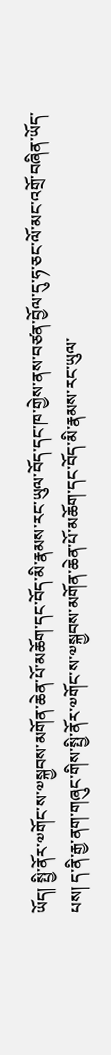ཡོད། སྤྱི་ནོར་༧གོང་ས་༧སྐྱབས་མགོན་ཆེན་པོ་མཆོག་དང་བོད་མི་རྣམས་རང་ཡུལ་བོད་དང་ཁ་གྱེས་ནས་བཙན་བྱོལ་དུ་ཧ་ཅང་ལོ་མང་འགྲོ་བཞིན་ཡོད་པས། ད་ནི་རྒྱ་ནག་གཞུང་གིས་སྤྱི་ནོར་༧གོང་ས་༧སྐྱབས་མགོན་ཆེན་པོ་མཆོག་དང་བོད་མི་རྣམས་རང་ཡུལ་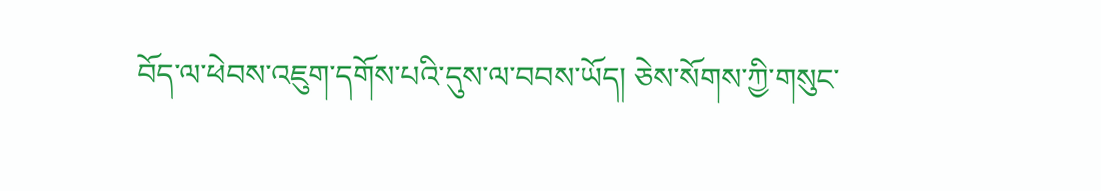བོད་ལ་ཕེབས་འཇུག་དགོས་པའི་དུས་ལ་བབས་ཡོད། ཅེས་སོགས་ཀྱི་གསུང་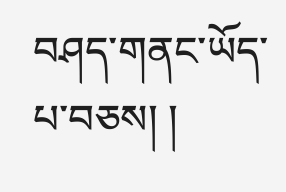བཤད་གནང་ཡོད་པ་བཅས། །